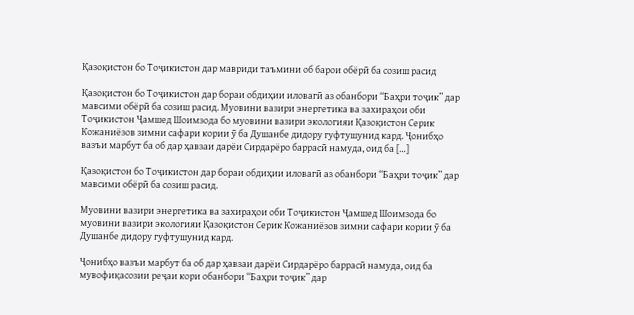Қазоқистон бо Тоҷикистон дар мавриди таъмини об барои обёрӣ ба созиш расид

Қазоқистон бо Тоҷикистон дар бораи обдиҳии иловагӣ аз обанбори “Баҳри тоҷик” дар мавсими обёрӣ ба созиш расид. Муовини вазири энергетика ва захираҳои оби Тоҷикистон Ҷамшед Шоимзода бо муовини вазири экологияи Қазоқистон Серик Кожаниёзов зимни сафари кории ӯ ба Душанбе дидору гуфтушунид кард. Ҷонибҳо вазъи марбут ба об дар ҳавзаи дарёи Сирдарёро баррасӣ намуда, оид ба […]

Қазоқистон бо Тоҷикистон дар бораи обдиҳии иловагӣ аз обанбори “Баҳри тоҷик” дар мавсими обёрӣ ба созиш расид.

Муовини вазири энергетика ва захираҳои оби Тоҷикистон Ҷамшед Шоимзода бо муовини вазири экологияи Қазоқистон Серик Кожаниёзов зимни сафари кории ӯ ба Душанбе дидору гуфтушунид кард.

Ҷонибҳо вазъи марбут ба об дар ҳавзаи дарёи Сирдарёро баррасӣ намуда, оид ба мувофиқасозии реҷаи кори обанбори “Баҳри тоҷик” дар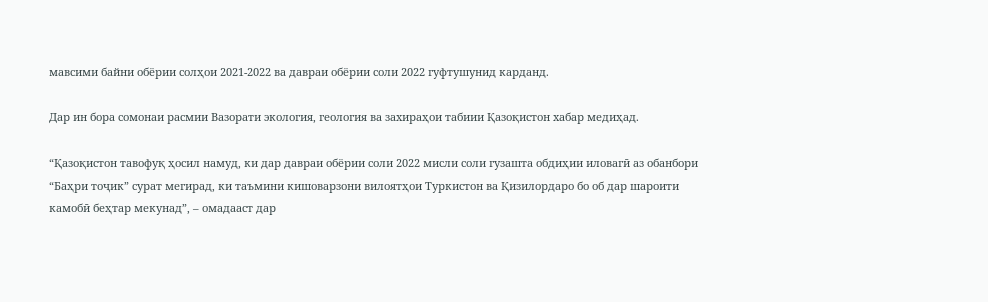мавсими байни обёрии солҳои 2021-2022 ва давраи обёрии соли 2022 гуфтушунид карданд.

Дар ин бора сомонаи расмии Вазорати экология, геология ва захираҳои табиии Қазоқистон хабар медиҳад.

“Қазоқистон тавофуқ ҳосил намуд, ки дар давраи обёрии соли 2022 мисли соли гузашта обдиҳии иловагӣ аз обанбори “Баҳри тоҷик” сурат мегирад, ки таъмини кишоварзони вилоятҳои Туркистон ва Қизилордаро бо об дар шароити камобӣ беҳтар мекунад”, – омадааст дар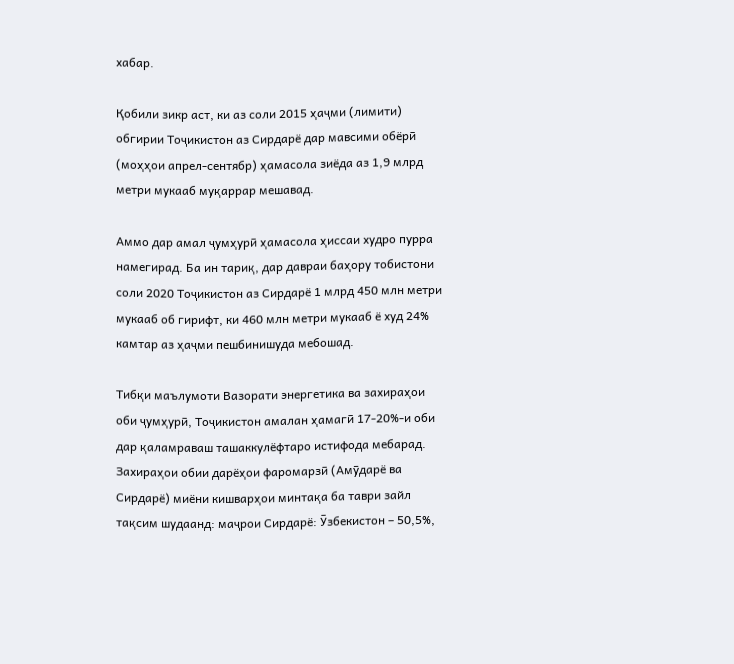хабар.

Қобили зикр аст, ки аз соли 2015 ҳаҷми (лимити) обгирии Тоҷикистон аз Сирдарё дар мавсими обёрӣ (моҳҳои апрел-сентябр) ҳамасола зиёда аз 1,9 млрд метри мукааб муқаррар мешавад.

Аммо дар амал ҷумҳурӣ ҳамасола ҳиссаи худро пурра намегирад. Ба ин тариқ, дар давраи баҳору тобистони соли 2020 Тоҷикистон аз Сирдарё 1 млрд 450 млн метри мукааб об гирифт, ки 460 млн метри мукааб ё худ 24% камтар аз ҳаҷми пешбинишуда мебошад.

Тибқи маълумоти Вазорати энергетика ва захираҳои оби ҷумҳурӣ, Тоҷикистон амалан ҳамагӣ 17-20%-и оби дар қаламраваш ташаккулёфтаро истифода мебарад. Захираҳои обии дарёҳои фаромарзӣ (Амӯдарё ва Сирдарё) миёни кишварҳои минтақа ба таври зайл тақсим шудаанд: маҷрои Сирдарё: Ӯзбекистон – 50,5%,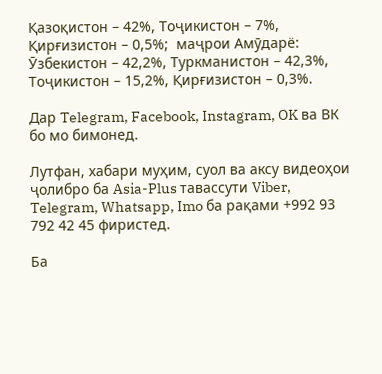Қазоқистон – 42%, Тоҷикистон – 7%, Қирғизистон – 0,5%;  маҷрои Амӯдарё: Ӯзбекистон – 42,2%, Туркманистон – 42,3%, Тоҷикистон – 15,2%, Қирғизистон – 0,3%.

Дар Telegram, Facebook, Instagram, OK ва ВК бо мо бимонед.

Лутфан, хабари муҳим, суол ва аксу видеоҳои ҷолибро ба Asia-Plus тавассути Viber, Telegram, Whatsapp, Imo ба рақами +992 93 792 42 45 фиристед.

Ба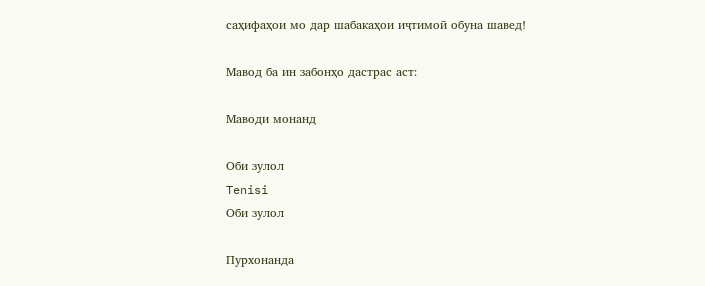саҳифаҳои мо дар шабакаҳои иҷтимоӣ обуна шавед!

Мавод ба ин забонҳо дастрас аст:

Маводи монанд

Оби зулол
Tenisi
Оби зулол

Пурхонанда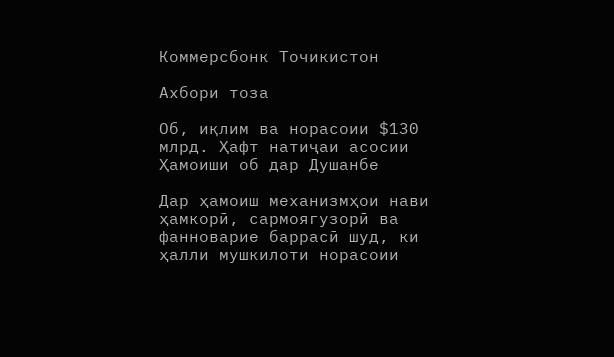Коммерсбонк Точикистон

Ахбори тоза

Об, иқлим ва норасоии $130 млрд. Ҳафт натиҷаи асосии Ҳамоиши об дар Душанбе

Дар ҳамоиш механизмҳои нави ҳамкорӣ, сармоягузорӣ ва фанноварие баррасӣ шуд, ки ҳалли мушкилоти норасоии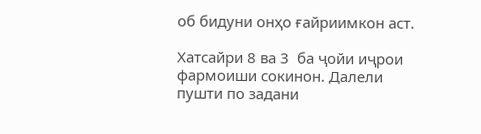об бидуни онҳо ғайриимкон аст.

Хатсайри 8 ва 3  ба ҷойи иҷрои фармоиши сокинон. Далели пушти по задани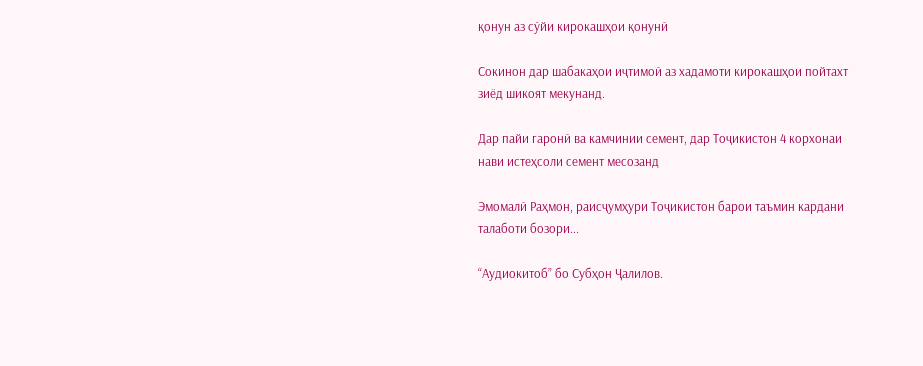қонун аз сӯйи кирокашҳои қонунӣ

Сокинон дар шабакаҳои иҷтимоӣ аз хадамоти кирокашҳои пойтахт зиёд шикоят мекунанд.

Дар пайи гаронӣ ва камчинии семент, дар Тоҷикистон 4 корхонаи нави истеҳсоли семент месозанд

Эмомалӣ Раҳмон, раисҷумҳури Тоҷикистон барои таъмин кардани талаботи бозори...

“Аудиокитоб” бо Субҳон Ҷалилов.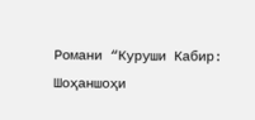Романи “Куруши Кабир: Шоҳаншоҳи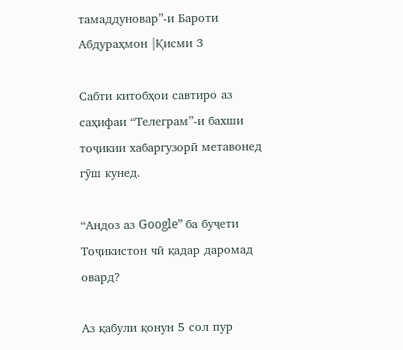тамаддуновар”-и Бароти Абдураҳмон |Қисми 3

Cабти китобҳои савтиро аз саҳифаи “Телеграм”-и бахши тоҷикии хабаргузорӣ метавонед гӯш кунед.

“Андоз аз Google” ба буҷети Тоҷикистон чӣ қадар даромад овард?

Аз қабули қонун 5 сол пур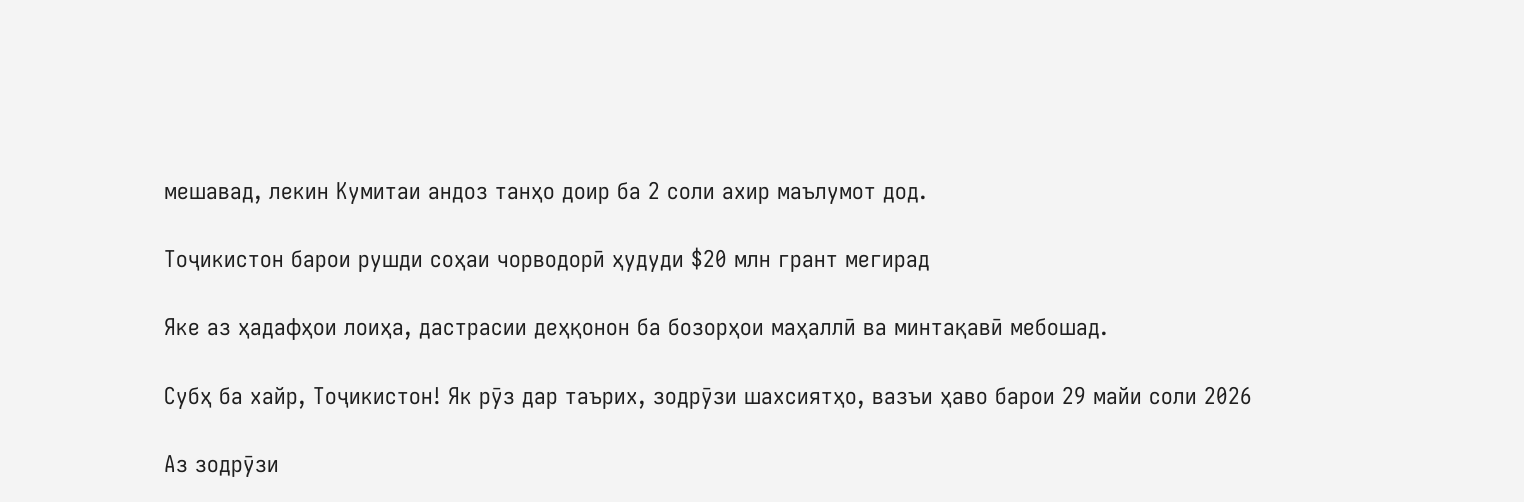мешавад, лекин Кумитаи андоз танҳо доир ба 2 соли ахир маълумот дод.

Тоҷикистон барои рушди соҳаи чорводорӣ ҳудуди $20 млн грант мегирад

Яке аз ҳадафҳои лоиҳа, дастрасии деҳқонон ба бозорҳои маҳаллӣ ва минтақавӣ мебошад.

Субҳ ба хайр, Тоҷикистон! Як рӯз дар таърих, зодрӯзи шахсиятҳо, вазъи ҳаво барои 29 майи соли 2026

Аз зодрӯзи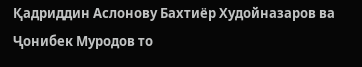Қадриддин Аслонову Бахтиёр Худойназаров ва Ҷонибек Муродов то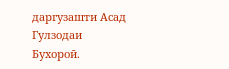даргузашти Асад Гулзодаи Бухороӣ.